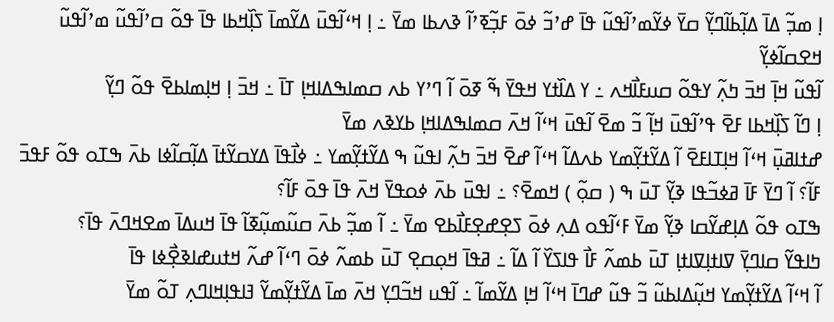ߊ߲ ߘߏ߲߬ ߡߊ߫ ߡߊ߲߬ߕߊ߬ߣߌ߲߬ ߛߌ߫ ߦߌ߬ߘߴߊ߬ߟߎ߬ ߟߊ߫ ߝߴߏ߬ ߦߋ߫ ߓߏ߲߬ߧߴߊ߬ ߢߍߕߊ ߘߌ߫ ߸ ߊ߲ ߞߵߊ߬ߟߎ߫ ߡߌ߬ߘߊ߫ ߖߊ߲߰ߞߕߊ ߟߊ߫ ߟߋ߬ ߛߴߊ߬ߟߎ߬ ߘߴߊ߬ߟߎ߬ ߞߐߛߊ߬ߦߌ߲߬
ߊ߬ߟߎ߬ ߞߊ߲߫ ߞߏ߫ ߤߍ߲߬ ߌߟߋ߬ ߛߎߓߊ߯ߞߍ ߸ ߌ ߡߊ߰ߙߌ ߞߟߌ߫ ߒ߬ ߧߋ߫ ߊ߬ ߣߴߌ ߕߍ ߛߘߊߒߡߊߞߊ߲ ߠߊ߫ ߸ ߞߏ߫ ߊ߲ ߞߊ߲ߘߊߕߐ߫ ߟߋ߬ ߣߌ߲߬
ߊ߲ ߣߊ߬ ߖߊ߲߰ߞߕߊ ߓߐ߫ ߟߴߊ߬ߟߎ߫ ߞߊ߲߬ ߏ߬ ߘߐ߫ ߊ߬ߟߎ߫ ߞߵߊ߬ ߞߍ߫ ߛߘߊߒߡߊߞߊ߲ ߕߌߢߍ ߘߌ߫
ߝߙߊߥߎ߲߫ ߞߵߊ߬ ߞߊ߲ߠߊߓߐ߫ ߊ߬ ߡߌ߬ߙߌ߲߬ߘߌ ߕߍߡߊ߬ ߞߵߊ߬ ߝߐ߫ ߞߏ߫ ߤߍ߲߬ ߊߟߎ߬ ߒ ߡߌ߬ߙߌ߲߬ߘߌ ߸ ߦߊ߯ߟߊ߫ ߡߌߛߌ߬ߙߊ߫ ߡߊ߲߬ߛߊ߬ߦߊ ߕߍ߫ ߒߠߋ ߟߋ߬ ߓߟߏ߫ ߓߊ߬؟ ߊ߬ ߣߌ߫ ߓߊ߫ ߥߦߏ߬ߟߊ ߢߌ߲߬ ߠߎ߫ ߒ ( ߛߋ߲߬ ) ߞߘߐ߫؟ ߸ ߊߟߎ߫ ߕߍ߫ ߦߋߟߌ߫ ߞߍ߫ ߟߊ߫ ߟߋ߫ ߓߊ߬؟
ߒߠߋ ߟߋ߬ ߡߊ߲ߝߌ߬ߛߊ ߢߌ߲߬ ߘߌ߫ ߓߵߊ߬ߟߋ ߡߍ߲ ߦߋ߫ ߖߐ߲ߝߐ߲ߓߊ߯ߕߐ ߘߌ߫ ߸ ߊ߬ ߘߏ߲߬ ߕߍ߫ ߛߎ߬ߘߎ߲߬ߧߊ߬ ߟߊ߫ ߞߎߡߊ߫ ߘߐߞߣߍ߫ ߟߊ߫؟
ߤߊߟߌ߬ ߛߊߣߌ߲߫ ߜߊߙߊ߲ߜߊߙߊ߲ ߠߎ߫ ߕߘߍ߬ ߓߊ߯ ߟߊߖߌ߰ ߊ߬ ߡߊ߬ ߸ ߥߟߊ߫ ߞߋ߲ߛߐ߲ ߠߎ߫ ߕߘߍ߬ ߦߋ߫ ߣߵߊ߬ ߝߍ߬ ߞߙߎߝߊߢߐ߲߯ߦߊ ߟߊ߫
ߊ߬ ߞߵߊ߬ ߡߌ߬ߙߌ߲߬ߘߌ ߞߎ߲߬ߡߊߕߎ߬ ߏ߬ ߟߎ߬ ߝߣߊ߫ ߞߵߊ߬ ߞߊ߲ ߡߌ߬ߘߊ߬ ߸ ߊ߬ߟߎ ߞߏ߬ߣߌ߲ ߞߍ߫ ߘߊ߫ ߡߌ߬ߙߌ߲߬ߘߌ߬ ߔߊߟߊ߲ߞߊߣߍ߲ ߠߋ߬ ߘߌ߫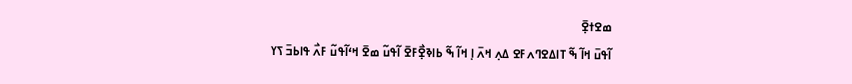ߘߐߙߐ߲߫
ߊ߬ߟߎ߫ ߞߊ߬ ߒ߬ ߠߊߡߐߣߍߓߐ ߡߍ߲ ߞߍ߫ ߊ߲ ߞߊ߬ ߒ߬ ߕߊߢߐ߲߯ߓߐ߫ ߊ߬ߟߎ߬ ߘߐ߫ ߞߵߊ߬ߟߎ߬ ߓߍ߯ ߟߊߕߏ߫ ߖߌ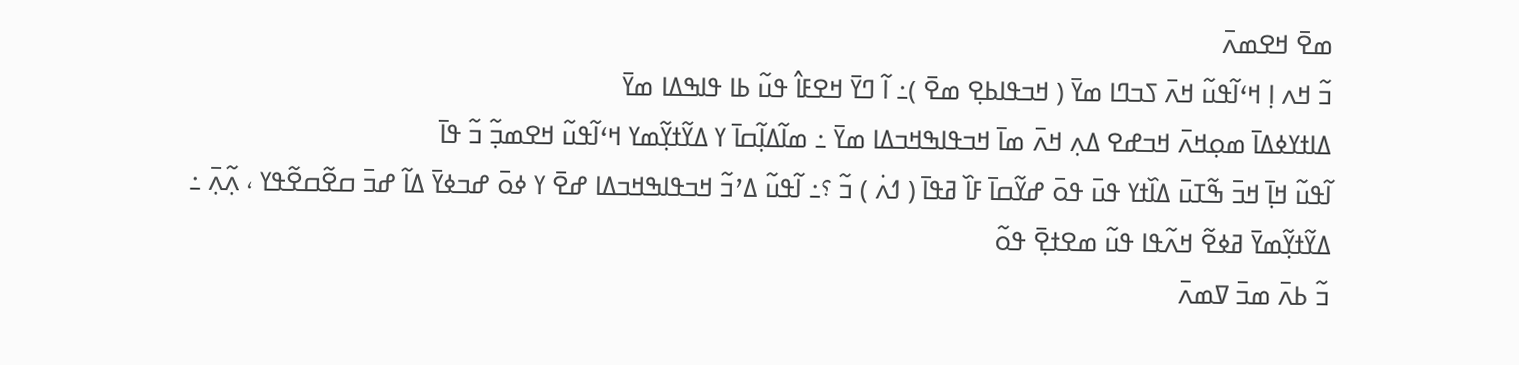ߘߐ߫ ߞߐߘߍ߫
ߏ߬ ߞߍ ߊ߲ ߞߵߊ߬ߟߎ߬ ߞߍ߫ ߖߏߣߊ ߘߌ߫ ( ߞߏߟߊߕߐ߲ ߘߐ߫ )߸ ߊ߬ ߣߌ߫ ߞߐߓߊ߮ ߟߎ߬ ߕߊ ߟߊߒߡߊ ߘߌ߫
ߡߊߙߌߦߡߊ߫ ߘߋ߲ߞߍ߫ ߞߏߝߐ ߡߍ߲ ߞߍ߫ ߘߊ߫ ߞߏߟߊߒߞߏߡߊ ߘߌ߫ ߸ ߘߊ߬ߡߊ߲߬ߛߊ߫ ߌ ߡߌ߬ߙߌ߲߬ߘߌ ߞߵߊ߬ߟߎ߬ ߞߐߘߏ߲߬ ߏ߬ ߟߊ߫
ߊ߬ߟߎ߬ ߞߊ߲߫ ߞߏ߫ ߒ߬ߠߎ߫ ߡߊ߰ߙߌ ߟߎ߫ ߟߋ߫ ߝߌ߬ߛߊ߫ ߓߊ߰ ߥߟߊ߫ ( ߗߍ߭ ) ߏ߬ ؟߸ ߊ߬ߟߎ߬ ߡߴߏ߬ ߞߏߟߊߒߞߏߡߊ ߝߐ߫ ߌ ߦߋ߫ ߝߏߦߌ߫ ߡߊ߬ ߝߏ߫ ߛߐ߬ߛߐ߬ߟߌ ، ߍ߲߬ߍ߲߫ ߸ ߡߌ߬ߙߌ߲߬ߘߌ߫ ߥߦߐ߬ ߞߍ߬ߟߊ ߟߎ߬ ߘߐߙߐ߲߫ ߟߋ߬
ߏ߬ ߕߍ߫ ߘߏ߫ ߜߘߍ߫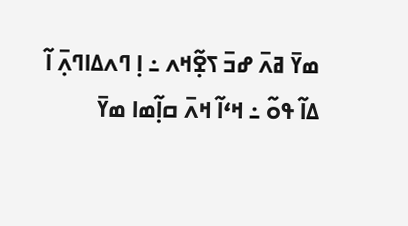ߘߌ߫ ߥߍ߫ ߝߏ߫ ߖߐ߲߬ߞߍ ߸ ߊ߲ ߣߍߡߊߣߍ߲߫ ߊ߬ ߡߊ߬ ߟߋ߬ ߸ ߞߵߊ߬ ߞߍ߫ ߛߊ߲߬ߘߊ ߘߌ߫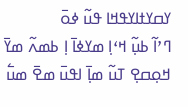ߌߛߌߙߊߌߟߞߊ ߟߎ߬ ߦߋ߫
ߣߴߊ߬ ߕߎ߲߬ ߞߵߊ߲ ߘߌߦߊ߫ ߊ߲ ߕߘߍ߬ ߘߌ߫ ߞߋ߲ߛߐ߲ ߠߎ߬ ߘߊ߲߫ ߊߟߎ߫ ߘߐ߫ ߘߎ߱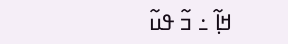ߞߊ߲߬ ߸ ߏ߬ ߟߎ߬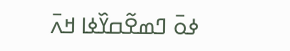ߦߋ߫ ߣߘߐ߬ߛߌ߰ߦߊ ߞߍ߫